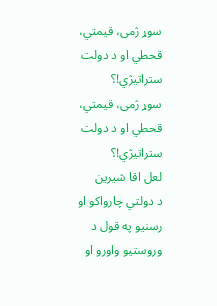سوړ ژمى، قيمتي، قحطي او د دولت ستراتيژي!؟
سوړ ژمى، قيمتي، قحطي او د دولت ستراتيژي!؟
لعل اقا شيرين
د دولتي چارواكو او رسنيو په قول د وروستيو واورو او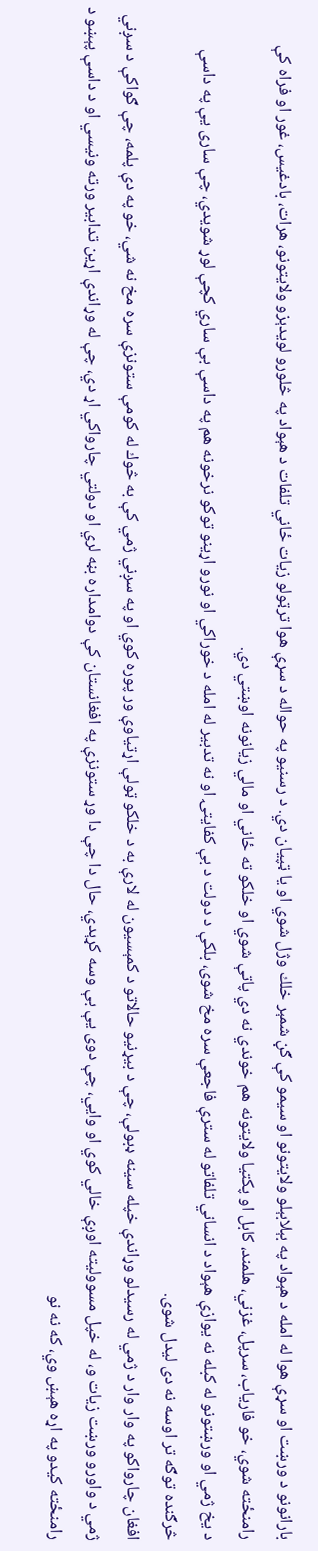بارانونو د ورښت او سړې هوا له امله د هېواد په بېلابېلو ولايتونو او سيمو كې ګڼ شمېر خلك وژل شوي او يا ټپيان دي. د رسنيو په حواله د سړې هوا ترټولو زيات ځاني تلفات د هېواد په څلورو لويدېزو ولايتونو، هرات، بادغيس، غور او فراه كې رامنځته شوي، خو فارياب، سرپل، غزني، هلمند، كابل او پكتيا ولايتونه هم خوندي نه دي پاتې شوي او خلكو ته ځاني او مالي زيانونه اوښتي دي.
د يخ ژمي او ورښتونو له كبله نه يوازې هېواد د انساني تلفاتو له سترې فاجعې سره مخ شوى، بلكې د دولت د بې كفايتۍ او نه تدبير له امله د خوراكي او نورو اړينو توكو نرخونه هم په داسې بې ساري كچې لوړ شويدي، چې سارى يې په داسې څرګنده توګه تر اوسه نه دى ليدل شوى.
افغان چارواكو په وار وار د ژمي له رسيدلو وړاندې خپله سينه ډبولې، چې د بيړنيو حالاتو د كمېسيون له لارې به د خلكو ټولې اړتياوې ور پوره كوي او په سږني ژمي كې به څوك له كومې ستونزې سره مخ نه شي، خو په دې پلمه، چې ګواكې د سږني ژمي د واورو ورښت زيات و، له خپل مسووليته اوږې خالي كوي او وايي، چې دوى يې بې وسه كړېدي، حال دا چې دا وړ ستونزې په افغانستان كې دوامداره بڼه لري او دولتي چارواكي اړ دي، چې له وړاندې اړين تدابير ورته ونيسي او د داسې پېښو د رامنځته كيدو په اړه هېښ وي، كه نه نو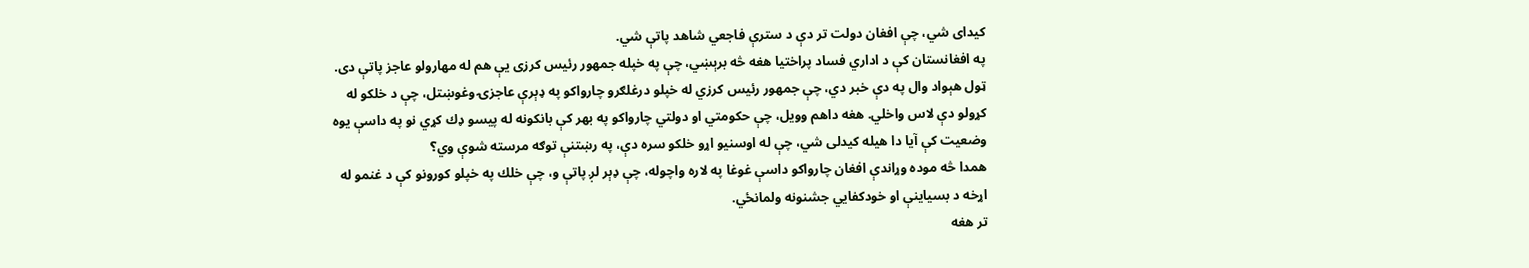كيداى شي، چې افغان دولت تر دې د سترې فاجعي شاهد پاتې شي.
په افغانستان كې د اداري فساد پراختيا هغه څه برېښي، چې په خپله جمهور رئيس كرزى يې هم له مهارولو عاجز پاتې دى. ټول هېواد وال په دې خبر دي، چې جمهور رئيس كرزي له خپلو درغلګرو چارواكو په ډېرې عاجزۍ وغوښتل، چې د خلكو له كړولو دې لاس واخلي. هغه داهم وويل، چې حكومتي او دولتي چارواكو په بهر كې بانكونه له پيسو ډك كړي نو په داسې يوه وضعيت كې آيا دا هيله كيدلى شي، چې له اوسنيو اړو خلكو سره دې، په رښتنې توګه مرسته شوې وي؟
همدا څه موده وړاندې افغان چارواكو داسې غوغا په لاره واچوله، چې ډېر لږ پاتې و، چې خلك په خپلو كورونو كې د غنمو له اړخه د بسياينې او خودكفايي جشنونه ولمانځي.
تر هغه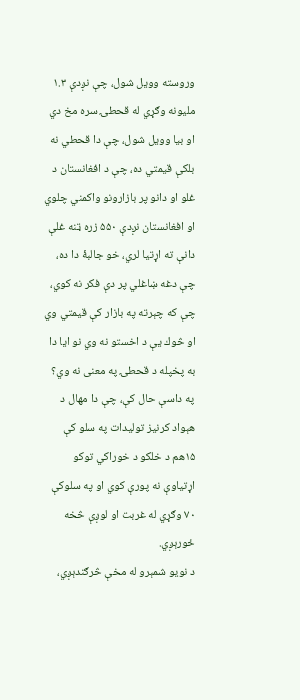وروسته وويل شول، چې نږدې ۱.۳ مليونه وګړي له قحطۍ سره مخ دي او بيا وويل شول، چې دا قحطي نه بلكې قيمتي ده، چې د افغانستان د غلو او دانو پر بازارونو واكمني چلوي او افغانستان نږدې ۵۵۰ زره ټنه غلې دانې ته اړتيا لري، خو جالبۀ دا ده، چې دغه ښاغلي پر دې فكر نه كوي، چې كه چېرته په بازار كې قيمتي وي او څوك يې د اخستو نه وي نو ايا دا به پخپله د قحطۍ په معنى نه وي؟ په داسې حال كې، چې دا مهال د هېواد كرنيز توليدات په سلو كې ۱۵هم د خلكو د خوراكي توكو اړتياوې نه پورې كوي او په سلوكې ۷۰ وګړي له غربت او لوږې څخه ځورېږي.
د نويو شمېرو له مخې څرګندېږي،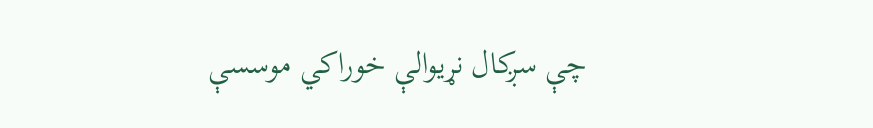چې سږكال نړيوالې خوراكي موسسې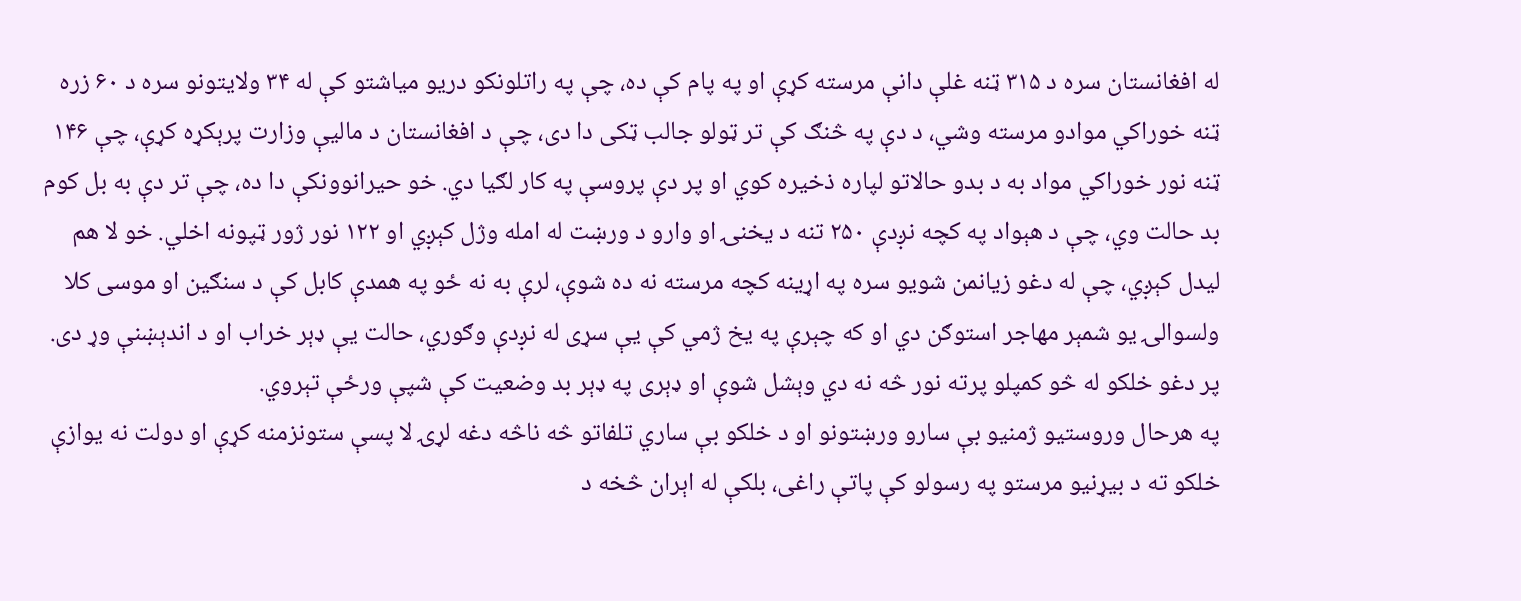له افغانستان سره د ۳۱۵ ټنه غلې دانې مرسته كړې او په پام كې ده، چې په راتلونكو دريو مياشتو كې له ۳۴ ولايتونو سره د ۶۰ زره ټنه خوراكي موادو مرسته وشي، د دې په څنګ كې تر ټولو جالب ټكى دا دى، چې د افغانستان د ماليې وزارت پرېكړه كړې، چې ۱۴۶ ټنه نور خوراكي مواد به د بدو حالاتو لپاره ذخيره كوي او پر دې پروسې په كار لګيا دي. خو حيرانوونكې دا ده، چې تر دې به بل كوم بد حالت وي، چې د هېواد په كچه نږدې ۲۵۰ تنه د يخنۍ او وارو د ورښت له امله وژل كېږي او ۱۲۲ نور ژور ټپونه اخلي. خو لا هم ليدل كېږي، چې له دغو زيانمن شويو سره په اړينه كچه مرسته نه ده شوې، لرې به نه ځو په همدې كابل كې د سنګين او موسى كلا ولسوالۍ يو شمېر مهاجر استوګن دي او كه چېرې په يخ ژمي كې يې سړى له نږدې وګوري، حالت يې ډېر خراب او د اندېښنې وړ دى. پر دغو خلكو له څو كمپلو پرته نور څه نه دي وېشل شوې او ډېرى په ډېر بد وضعيت كې شپې ورځې تېروي.
په هرحال وروستيو ژمنيو بې سارو ورښتونو او د خلكو بې ساري تلفاتو څه ناڅه دغه لړۍ لا پسې ستونزمنه كړې او دولت نه يوازې خلكو ته د بيړنيو مرستو په رسولو كې پاتې راغى، بلكې له اېران څخه د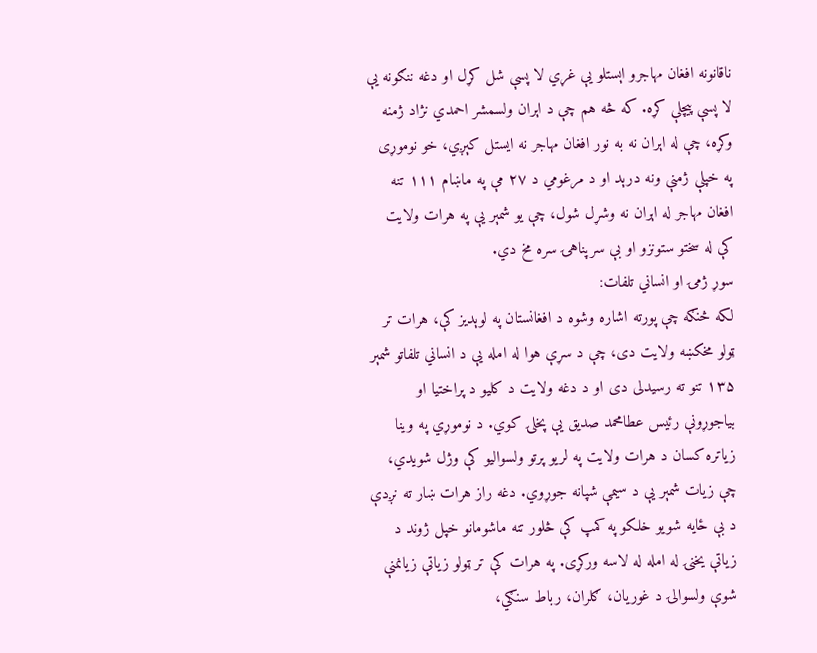ناقانونه افغان مهاجرو اېستلو يې غړي لا پسې شل كړل او دغه ننګونه يې لا پسې پيچلې كړه. كه څه هم چې د اېران ولسمشر احمدي نژاد ژمنه وكړه، چې له اېران نه به نور افغان مهاجر نه ايستل كېږي، خو نوموړى په خپلې ژمنې ونه درېد او د مرغومي د ۲۷ مې په ماښام ۱۱۱ تنه افغان مهاجر له اېران نه وشړل شول، چې يو شمېر يې په هرات ولايت كې له سختو ستونزو او بې سرپناهۍ سره مخ دي.
سوړ ژمۍ او انساني تلفات:
لكه څنګه چې پورته اشاره وشوه د افغانستان په لوېديز كې، هرات تر ټولو مخكښه ولايت دى، چې د سړې هوا له امله يې د انساني تلفاتو شمېر ۱۳۵ تنو ته رسيدلى دى او د دغه ولايت د كليو د پراختيا او بياجوړونې رئيس عطامحمد صديق يې پخلۍ كوي. د نوموړي په وينا زياتره كسان د هرات ولايت په لريو پرتو ولسواليو كې وژل شويدي، چې زيات شمېر يې د سيمې شپانه جوړوي. دغه راز هرات ښار ته نږدې د بې ځايه شويو خلكو په كمپ كې څلور تنه ماشومانو خپل ژوند د زياتې يخنۍ له امله له لاسه وركړى. په هرات كې تر ټولو زياتې زيانمنې شوې ولسوالۍ د غوريان، ګلران، رباط سنګي،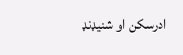ادرسكن او شنيډنډ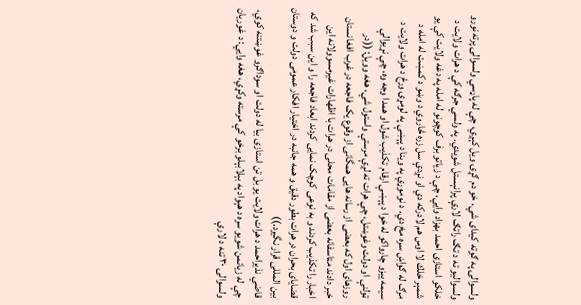ولسوالۍ په ګوته كيداى شي، خو دم ګړۍ ويل كېږي، چې له پاړسي ولسوالۍ پرته نورو ولسواليو ته د تګ راتګ لارې پرانېستل شويدي. په ولسي جرګه كې د هرات ولايت د خلكو استازى احمد بهزاد وايي، چې د زياتو برف كوچونو له امله په دغه ولايت كې يو شمېر خلك لا اوس هم لادركه دي او نږدې سل زره څاروي د وښو د كمښت له امله د مرګ له ګواښ سره مخ دي. د نوموړي په وينا د پېښې په لومړۍ ورځ د هرات ولايت د سيمه ييزو چارواكو له خوا د پېښې ارقام تكذيب شول او همدا وجه وه، چې نړيوالې ټولنې او دولت وغوښتل، چې هرات ته لږې مرستې واستول شي، هغه وويل: ((در روزهای اول که بعضی از رسانه هایی همگانی از وقوع یک فاجعه در غرب افغانستان خبر دادند متاسفانه بعضی از مقامات محلی در هرات با اظهارات غیرمسوولانه این اخبار را تکذیب کردند و به نوعی کوچک نمایی کردند ابعاد فاجعه را و این سبب شد که قضایای بحران در هرات بطور دقیق و همه جانبه در اختیار افکار عمومی دولت و دوستان بین المللی قرار نگیرد.))
قاضي نذيراحمد د هرات ولايت يو بل تن استازى بيا له دولت او سوداګرو غوښتنه كوي، چې له زيانمن شويو سره د هېواد په بېلابېلو برخو كې مرسته وكړي، هغه وايي: د غوريان ولسوالۍ ۳۰ تنه د لارې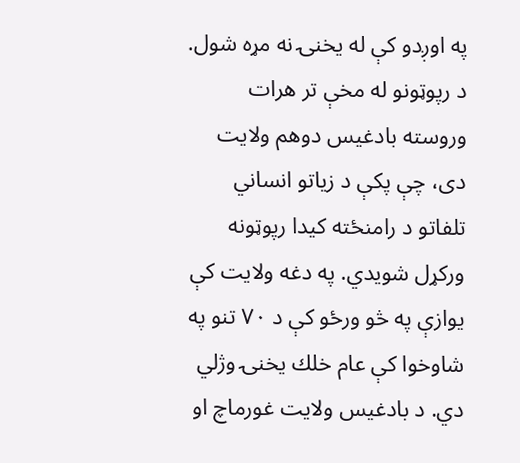په اوږدو كې له يخنۍ نه مړه شول.
د رپوټونو له مخې تر هرات وروسته بادغيس دوهم ولايت دى، چې پكې د زياتو انساني تلفاتو د رامنځته كيدا رپوټونه وركړل شويدي. په دغه ولايت كې يوازې په څو ورځو كې د ۷۰ تنو په شاوخوا كې عام خلك يخنۍ وژلي دي. د بادغيس ولايت غورماچ او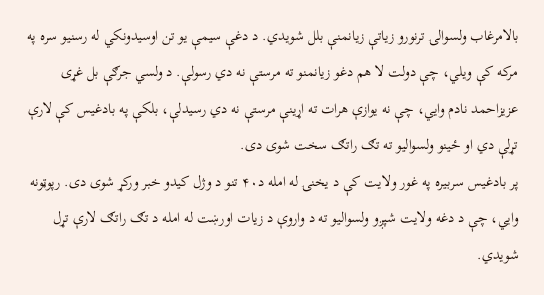بالامرغاب ولسوالۍ ترنورو زياتې زيانمنې بلل شويدي. د دغې سيمې يو تن اوسيدونكي له رسنيو سره په مركه كې ويلي، چې دولت لا هم دغو زيانمنو ته مرستې نه دي رسولې. د ولسي جرګې بل غړى عزيزاحمد نادم وايي، چې نه يوازې هرات ته اړينې مرستې نه دي رسيدلې، بلكې په بادغيس كې لارې تړلې دي او ځينو ولسواليو ته تګ راتګ سخت شوى دى.
پر بادغيس سربيره په غور ولايت كې د يخنۍ له امله د۴۰ تنو د وژل كيدو خبر وركړ شوى دى. رپوټونه وايي، چې د دغه ولايت شپږو ولسواليو ته د واروې د زيات اورښت له امله د تګ راتګ لارې تړل شويدي.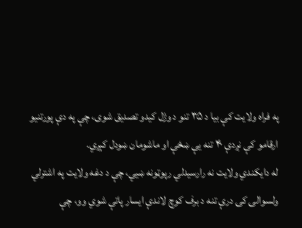په فراه ولايت كې بيا د ۳۵ تنو د وژل كيدو تصديق شوى، چې په دې پورتنيو ارقامو كې نږدې ۴۰ تنه يې ښځې او ماشومان ښودل كېږي.
له دايكندي ولايت نه رارسيدلي رپوټونه ښيي، چې د دغه ولايت په اشترلي ولسوالۍ كۍ درې تنه د برف كوچ لاندې ايسار پاتې شوي وو، چې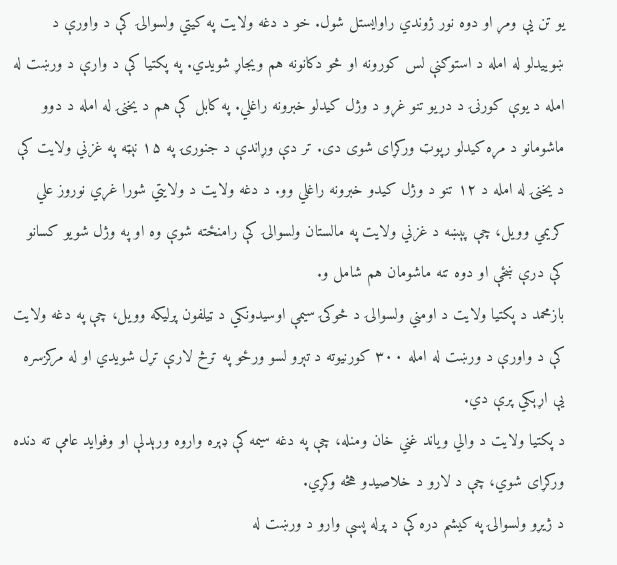يو تن يې ومړ او دوه نور ژوندي راوايستل شول. خو د دغه ولايت په كيتي ولسوالۍ كې د واورې د ښوييدلو له امله د استوګنې لس كورونه او څو دكانونه هم ويجاړ شويدي. په پكتيا كې د وارې د ورښت له امله د يوې كورنۍ د دريو تنو غړو د وژل كيدلو خبرونه راغلي. په كابل كې هم د يخنۍ له امله د دوو ماشومانو د مړه كيدلو رپوټ وركړاى شوى دى. تر دې وړاندې د جنورۍ په ۱۵ نېټه په غزني ولايت كې د يخنۍ له امله د ۱۲ تنو د وژل كيدو خبرونه راغلي وو. د دغه ولايت د ولايتي شورا غړي نوروز علي كريمي وويل، چې پېښه د غزني ولايت په مالستان ولسوالۍ كې رامنځته شوې وه او په وژل شويو كسانو كې درې ښځې او دوه تنه ماشومان هم شامل و.
بازمحمد د پكتيا ولايت د اومني ولسوالۍ د څوكۍ سيمې اوسيدونكي د ټيلفون پرليكه وويل، چې په دغه ولايت كې د واورې د ورښت له امله ۳۰۰ كورنيوته د تېرو لسو ورځو په ترڅ لارې تړل شويدي او له مركزسره يې اړېكي پرې دي.
د پكتيا ولايت د والي وياند غني خان ومنله، چې په دغه سيمه كې ډېره واروه ورېدلې او وفوايد عامې ته دنده وركړاى شوي، چې د لارو د خلاصيدو هڅه وكړي.
د ژيړو ولسوالۍ په كيشم دره كې د پرله پسې وارو د ورښت له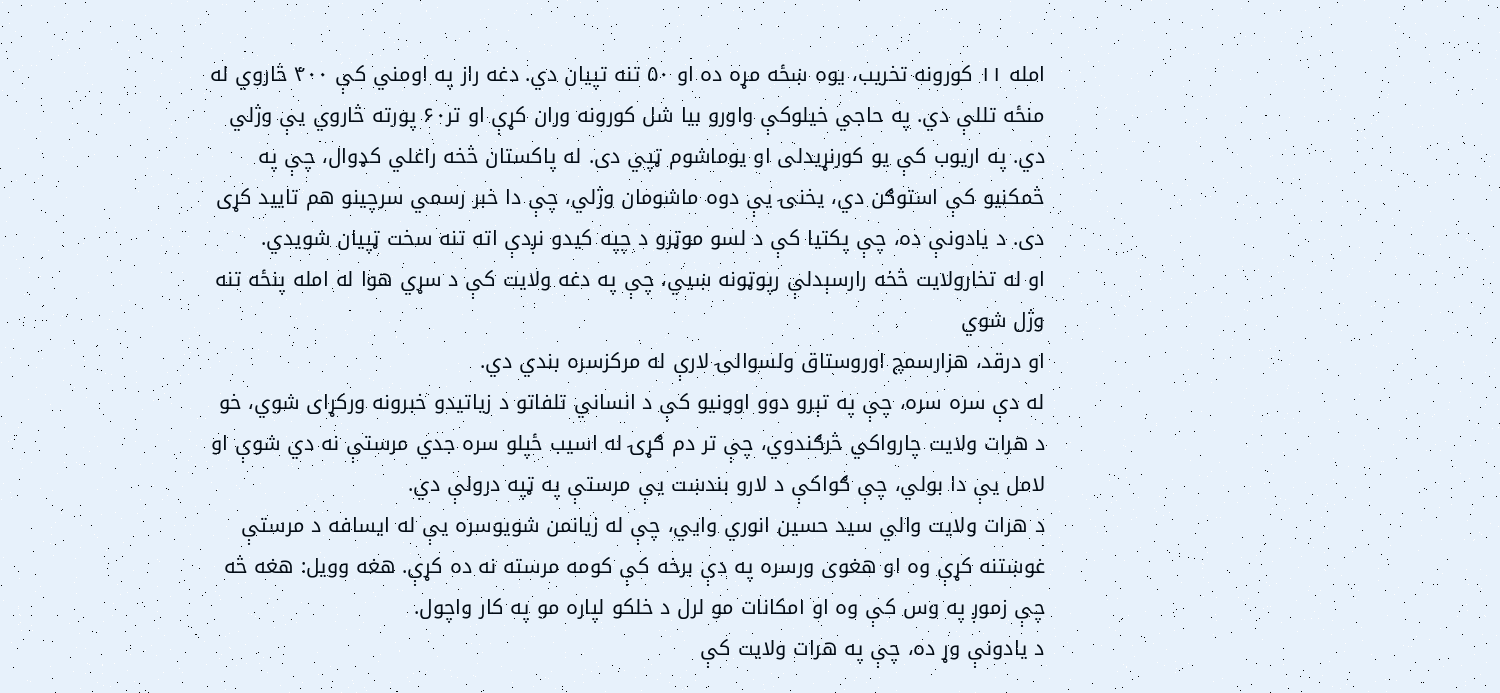امله ۱۱ كورونه تخريب، يوه ښځه مړه ده او ۵۰ تنه تپيان دي. دغه راز په اومني كې ۴۰۰ څاروي له منځه تللې دي. په حاجي خيلوكې واورو بيا شل كورونه وران كړې او تر۶۰ پورته څاروي يې وژلي دي. په اريوب كې يو كورنړيدلى او يوماشوم ټپي دى. له پاكستان څخه راغلي كډوال، چې په څمكنيو كې استوګن دي، يخنۍ يې دوه ماشومان وژلي، چې دا خبر رسمي سرچينو هم تاييد كړى دى. د يادونې ده، چې پكتيا كې د لسو موټرو د چپه كيدو نږدې اته تنه سخت ټپيان شويدي.
او له تخارولايت څخه رارسېدلې رپوټونه ښيي، چې په دغه ولايت كې د سړي هوا له امله پنځه تنه وژل شوي
او درقد، هزارسمچ اوروستاق ولسوالۍ لارې له مركزسره بندي دي.
له دې سره سره، چې په تېرو دوو اوونيو كې د انساني تلفاتو د زياتيدو خبرونه وركړاى شوي، خو د هرات ولايت چارواكي څرګندوي، چې تر دم ګړۍ له اسيب ځپلو سره جدي مرستې نه دي شوې او لامل يې دا بولي، چې ګواكې د لارو بندښت يې مرستې په ټپه درولې دي.
د هرات ولايت والي سيد حسين انوري وايي، چې له زيانمن شويوسره يې له ايسافه د مرستې غوښتنه كړې وه او هغوى ورسره په دې برخه كې كومه مرسته نه ده كړې. هغه وويل: هغه څه چې زموږ په وس كې وه او امكانات مو لرل د خلكو لپاره مو په كار واچول.
د يادونې وړ ده، چې په هرات ولايت كې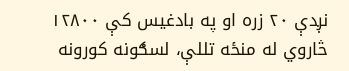نږدې ۲۰ زره او په بادغيس كې ۱۲۸۰۰ څاروي له منځه تللې، لسګونه كورونه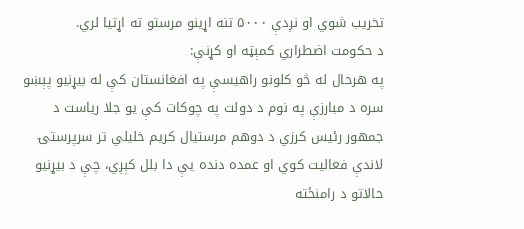تخريب شوي او نږدې ۵۰۰۰ تنه اړينو مرستو ته اړتيا لري.
د حكومت اضطراري كمېټه او كړنې:
په هرحال له څو كلونو راهيسې په افغانستان كې له بيړنيو پېښو سره د مبارزې په نوم د دولت په چوكات كې يو جلا رياست د جمهور رئيس كرزي د دوهم مرستيال كريم خليلي تر سرپرستۍ لاندې فعاليت كوي او عمده دنده يې دا بلل كېږي، چې د بيړنيو حالاتو د رامنځته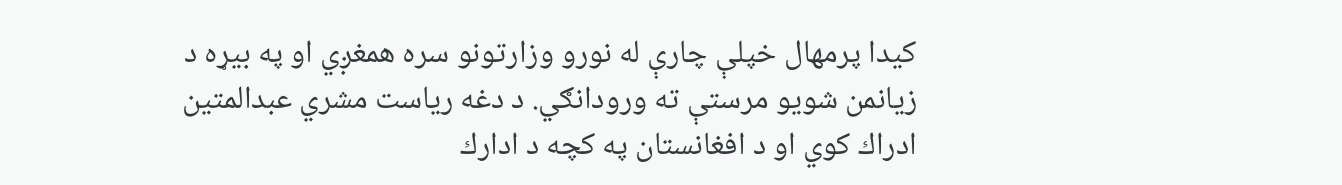كيدا پرمهال خپلې چارې له نورو وزارتونو سره همغږي او په بيړه د زيانمن شويو مرستې ته ورودانګي. د دغه رياست مشري عبدالمتين ادراك كوي او د افغانستان په كچه د ادارك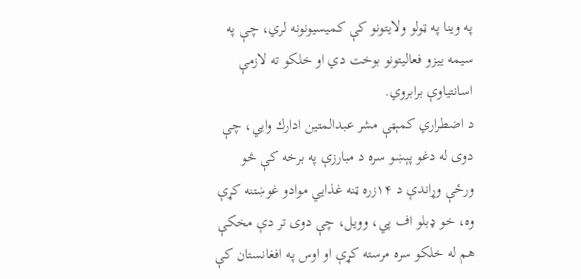په وينا په ټولو ولايتونو كې كميسيونونه لري، چې په سيمه ييزو فعاليتونو بوخت دي او خلكو ته لازمې اسانتياوې برابروي.
د اضطراري كمېټې مشر عبدالمتين ادارك وايي، چې دوى له دغو پېښو سره د مبارزې په برخه كې څو ورځې وړاندې د ۱۴زره ټنه غذايي موادو غوښتنه كړې وه، خو ډبلو اف پي، وويل، چې دوى تر دې مخكې هم له خلكو سره مرسته كړې او اوس په افغانستان كې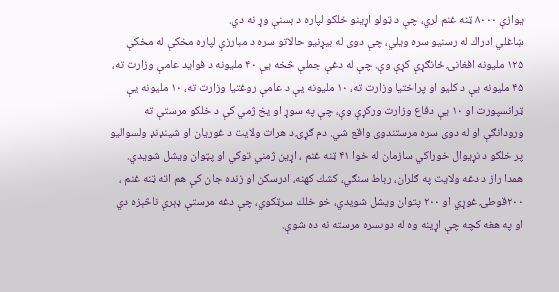يوازې ۸۰۰۰ ټنه غنم لري، چې د ټولو اړينو خلكو لپاره د بسنې وړ نه دي.
ښاغلي ادراك له رسنيو سره ويلي، چې دوى له بيړنيو حالاتو سره د مبارزې لپاره مخكې له مخكې ۱۲۵ مليونه افغانۍ ځانګړې كړې وې. چې له دغې جملې څخه يې ۴۰ مليونه د فوايد عامې وزارت ته، ۴۵ مليونه يې د كليو او پراختيا وزارت ته، ۱۰ مليونه يې د عامې روغتيا وزارت ته، ۱۰ مليونه يې ټرانسپورت او ۱۰ يې دفاع وزارت وركړې وې، چې په سوړ او يخ ژمي كې د خلكو مرستې ته ورودانګې او له دوى سره مرستندوى واقع شي. دم ګړۍ د هرات ولايت د غوريان او شينډنډ ولسواليو پر خلكو د نړيوال خوراكي سازمان له خوا ۴۱ ټنه غنم ، اړين ژمني توكي او پټوان ويشل شويدي.
همدا راز د دغه ولايت په ګلران، رباط سنګي، كشك كهنه، ادرسكن او زنده جان كې هم اته ټنه غنم ، ۲۰۰قوطۍ غوړي او ۲۰۰ پتوان ويشل شويدي، خو خلك سرټكوي، چې دغه مرستې ډېرې ناڅېزه دي او په هغه كچه چې اړينه وه له دوىسره مرسته نه ده شوې.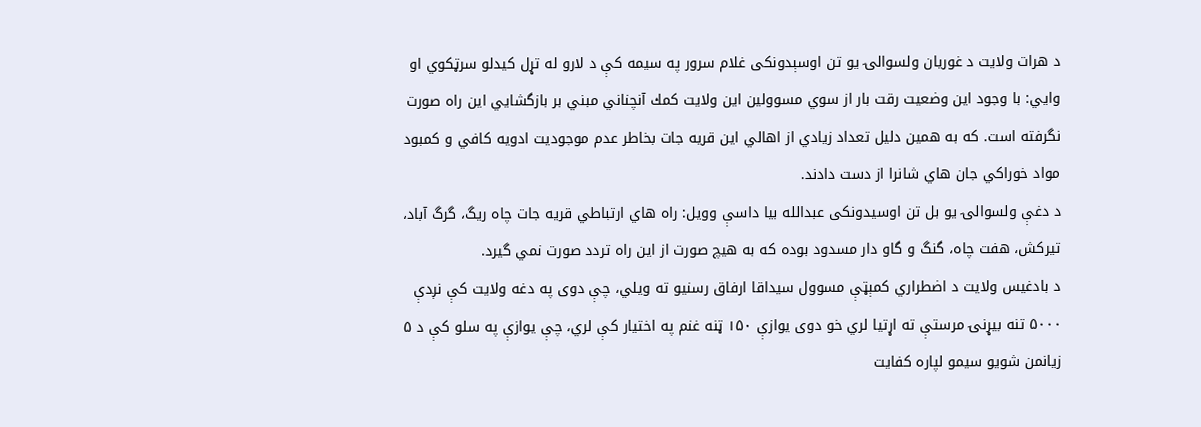د هرات ولايت د غوريان ولسوالۍ يو تن اوسېدونكى غلام سرور په سيمه كې د لارو له تړل كيدلو سرټكوي او وايي: با وجود اين وضعيت رقت بار از سوي مسوولين اين ولايت كمك آنچناني مبني بر بازگشايي اين راه صورت نگرفته است. كه به همين دليل تعداد زيادي از اهالي اين قريه جات بخاطر عدم موجوديت ادويه كافي و كمبود مواد خوراكي جان هاي شانرا از دست دادند.
د دغې ولسوالۍ يو بل تن اوسيدونكى عبدالله بيا داسې وويل: راه هاي ارتباطي قريه جات چاه ريگ، گرگ آباد، تيركش، هفت چاه، گنگ و گاو دار مسدود بوده كه به هيچ صورت از اين راه تردد صورت نمي گيرد.
د بادغيس ولايت د اضطراري كمېټې مسوول سيداقا ارفاق رسنيو ته ويلي، چې دوى په دغه ولايت كې نږدې ۵۰۰۰ تنه بيړنۍ مرستې ته اړتيا لري خو دوى يوازې ۱۵۰ ټنه غنم په اختيار كې لري، چې يوازې په سلو كې د ۵ زيانمن شويو سيمو لپاره كفايت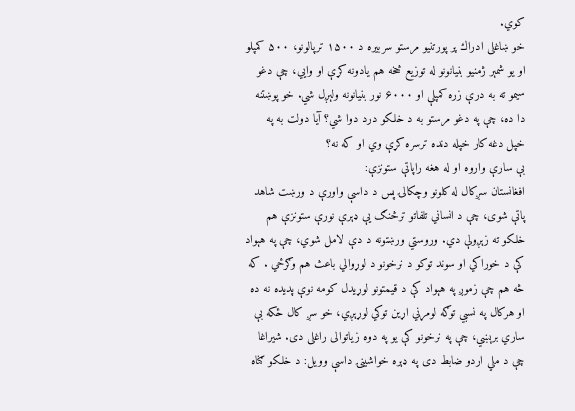كوي.
خو ښاغلى ادراك پر پورتنيو مرستو سربيره د ۱۵۰۰ ترپالونو، ۵۰۰ كمپلو او يو شمېر ژمنيو بنيانونو له توزيع څخه هم يادونه كړې او وايي، چې دغو سيمو ته به درې زره كمپلې او ۶۰۰۰ نور بنيانونه ولېږل شي. خو پوښتنه دا ده، چې په دغو مرستو به د خلكو درد دوا شي؟ آيا دولت به په خپل دغه كار خپله دنده ترسره كړې وي او كه نه؟
بې سارې واروه او له هغه راپاتې ستونزې:
افغانستان سږكال له كلونو وچكالۍ پس د داسې واورې د ورښت شاهد پاتې شوى، چې د انساني تلفاتو ترڅنګ يې ډېرې نورې ستونزې هم خلكو ته زېږولې دي. وروستي ورښتونه د دې لامل شوي، چې په هېواد كې د خوراكي او سوند توكو د نرخونو د لوړوالي باعث هم وګرځي . كه څه هم چې زموږ په هېواد كې د قيمتونو لوړيدل كومه نوې پديده نه ده او هركال په نسبي توګه لومړني اړين توكي لوړېږي، خو سږ كال ځكه بې ساري برېښي، چې په نرخونو كې يو په دوه زياتوالى راغلى دى. شيراغا چې د ملي اردو ضابط دى په ډېره خواشينۍ داسې وويل: د خلكو ګناه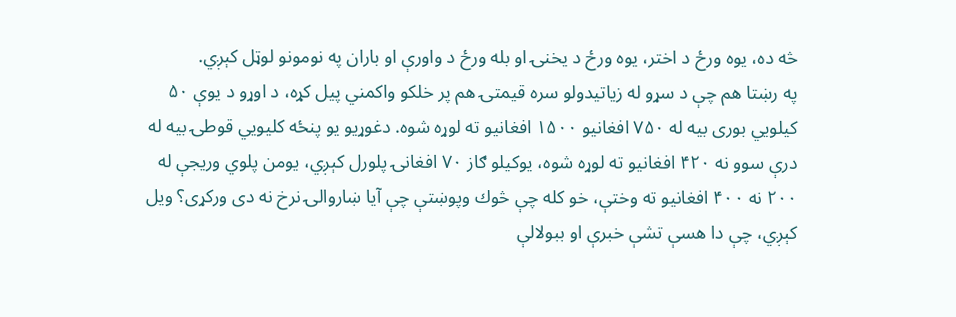څه ده، يوه ورځ د اختر، يوه ورځ د يخنۍ او بله ورځ د واورې او باران په نومونو لوټل كېږي.
په رښتا هم چې د سړو له زياتيدولو سره قيمتۍ هم پر خلكو واكمني پيل كړه، د اوړو د يوې ۵۰ كيلويي بورى بيه له ۷۵۰ افغانيو ۱۵۰۰ افغانيو ته لوړه شوه. دغوړيو يو پنځه كليويي قوطۍ بيه له درې سوو نه ۴۲۰ افغانيو ته لوړه شوه، يوكيلو ګاز ۷۰ افغانۍ پلورل كېږي، يومن پلوي وريجې له ۲۰۰ نه ۴۰۰ افغانيو ته وختې، خو كله چې څوك وپوښتې چې آيا ښاروالۍ نرخ نه دى وركړى؟ ويل كېږي، چې دا هسې تشې خبرې او ببولالې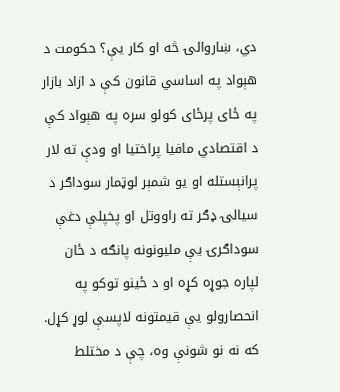دي، ښاروالۍ څه او كار يې؟ حكومت د هېواد په اساسي قانون كې د ازاد بازار په ځاى پرځاى كولو سره په هېواد كې د اقتصادي مافيا پراختيا او ودې ته لار پرانېستله او يو شمېر لوټمار سوداګر د سيالۍ ډګر ته راووتل او پخپلې دغې سوداګرۍ يې مليونونه پانګه د ځان لپاره جوړه كړه او د ځينو توكو په انحصارولو يې قيمتونه لاپسې لوړ كړل. كه نه نو شونې وه، چې د مختلط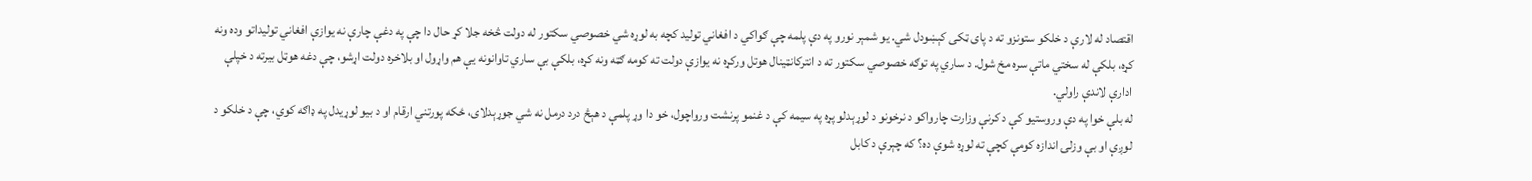اقتصاد له لارې د خلكو ستونزو ته د پاى ټكى كېښودل شي. يو شمېر نورو په دې پلمه چې ګواكي د افغاني توليد كچه به لوړه شي خصوصي سكتور له دولت څخه جلا كړ حال دا چې په دغې چارې نه يوازې افغاني توليداتو وده ونه كړه، بلكې له سختي ماتې سره مخ شول. د ساري په توګه خصوصي سكتور ته د انتركانټينال هوتل وركړه نه يوازې دولت ته كومه ګټه ونه كړه، بلكې بې ساري تاوانونه يې هم واړول او بلاخره دولت اړشو، چې دغه هوټل بيرته د خپلې ادارې لاندې راولي.
له بلې خوا په دې وروستيو كې د كرنې وزارت چارواكو د نرخونو د لوړېدلو پړه په سيمه كې د غنمو پرنشت ورواچول، خو دا وړ پلمې د هېڅ درد درمل نه شي جوړېدلاى، ځكه پورتني ارقام او د بيو لوړيدل په ډاګه كوي، چې د خلكو د لوږې او بې وزلۍ اندازه كومې كچې ته لوړه شوې ده؟ كه چېرې د كابل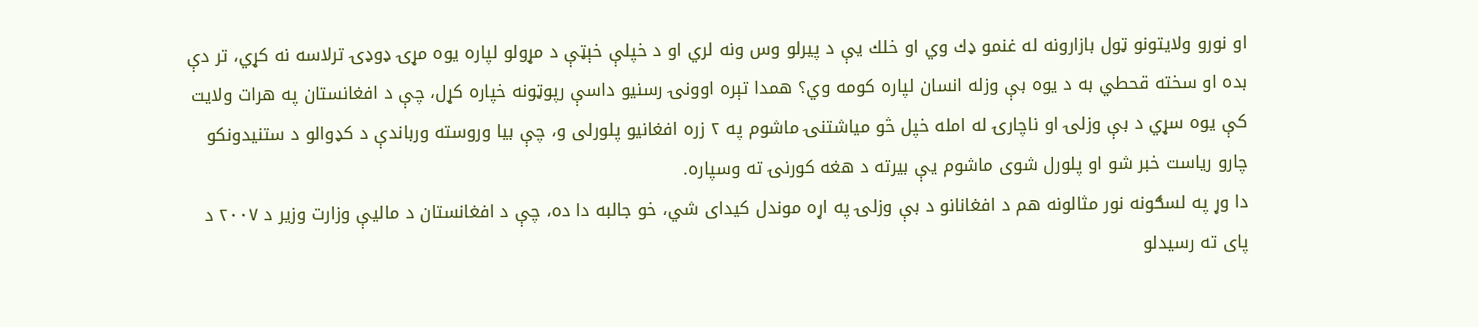او نورو ولايتونو ټول بازارونه له غنمو ډك وي او خلك يې د پيرلو وس ونه لري او د خپلې خېټې د مړولو لپاره يوه مړۍ ډوډۍ ترلاسه نه كړي، تر دې بده او سخته قحطي به د يوه بې وزله انسان لپاره كومه وي؟ همدا تېره اوونۍ رسنيو داسې رپوټونه خپاره كړل، چې د افغانستان په هرات ولايت كې يوه سړي د بې وزلۍ او ناچارۍ له امله خپل څو مياشتنۍ ماشوم په ۲ زره افغانيو پلورلى و، چې بيا وروسته ورباندې د كډوالو د ستنيدونكو چارو رياست خبر شو او پلورل شوى ماشوم يې بيرته د هغه كورنۍ ته وسپاره.
دا وړ په لسګونه نور مثالونه هم د افغانانو د بې وزلۍ په اړه موندل كيداى شي، خو جالبه دا ده، چې د افغانستان د ماليې وزارت وزير د ۲۰۰۷ د پاى ته رسيدلو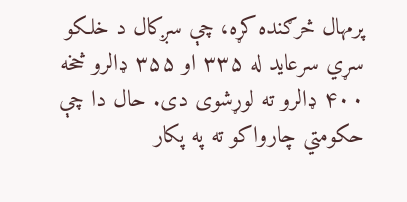پرمهال څرګنده كړه، چې سږكال د خلكو سړي سرعايد له ۳۳۵ او ۳۵۵ ډالرو څخه ۴۰۰ ډالرو ته لوړشوى دى. حال دا چې حكومتي چارواكو ته په پكار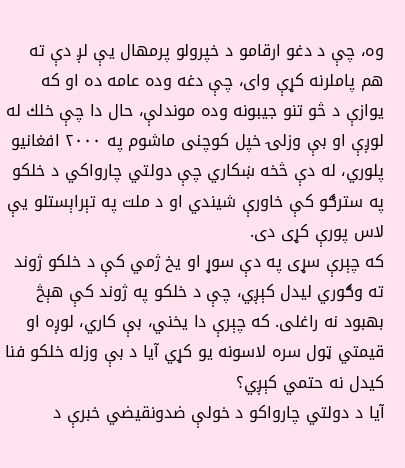وه، چې د دغو ارقامو د خپرولو پرمهال يې لږ دې ته هم پاملرنه كړې واى، چې دغه وده عامه ده او كه يوازې د څو تنو جيبونه وده موندلې، حال دا چې خلك له لوږې او بې وزلۍ خپل كوچنى ماشوم په ۲۰۰۰ افغانيو پلوري، له دې څخه ښكاري چې دولتي چارواكي د خلكو په سترګو كې خاورې شيندي او د ملت په تېراېستلو يې لاس پورې كړى دى.
كه چېرې سړى په دې سوړ او يخ ژمي كې د خلكو ژوند ته وګوري ليدل كېږي، چې د خلكو په ژوند كې هېڅ بهبود نه راغلى. كه چېرې دا يخني، بې كاري، لوږه او قيمتي ټول سره لاسونه يو كړي آيا د بې وزله خلكو فنا كيدل نه حتمي كېږي؟
آيا د دولتي چارواكو د خولې ضدونقيضي خبرې د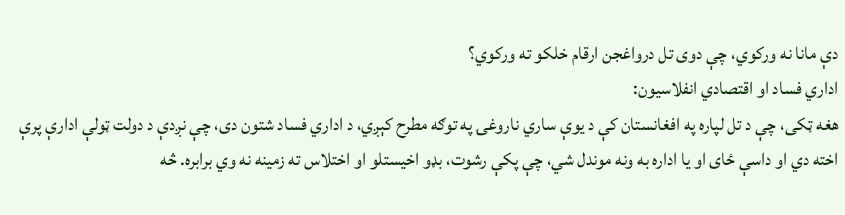دې مانا نه وركوي، چې دوى تل درواغجن ارقام خلكو ته وركوي؟
اداري فساد او اقتصادي انفلاسيون:
هغه ټكى، چې د تل لپاره په افغانستان كې د يوې ساري ناروغۍ په توګه مطرح كېږي، د اداري فساد شتون دى، چې نږدې د دولت ټولې ادارې پرې اخته دي او داسې ځاى او يا اداره به ونه موندل شي، چې پكې رشوت، بډو اخيستلو او اختلاس ته زمينه نه وي برابره. څه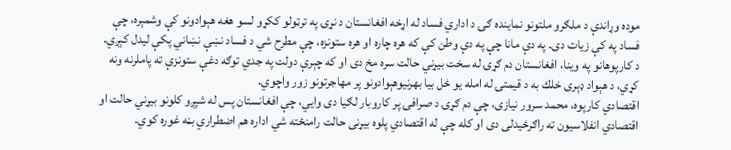موده وړاندې د ملګرو ملتونو نماينده ګۍ د اداري فساد له اړخه افغانستان د نړۍ په ترټولو ككړو لسو هغه هېوادونو كې وشمېره، چې فساد په كې زيات دى. په دې مانا چې په دې وطن كې كه هره چاره او هره ستونزه، چې مطرح شي د فساد نښې نښاني پكې ليدل كېږي.
د كارپوهانو په وينا، افغانستان دم ګړۍ له سخت بيړني حالت سره مخ دى او كه چېرې دولت په جدي توګه دغې ستونزې ته پاملرنه ونه كړي، د هېواد ډېرى خلك به د قيمتۍ له امله يو ځل بيا بهرنيوهېوادونو پر مهاجرتونو زور واچوي.
اقتصادي كارپوه، محمد سرور نيازى، چې دم ګړۍ د صرافۍ پر كاروبار لګيا دى وايي، چې افغانستان پس له شپږو كلونو بيړني حالت او اقتصادي انفلاسيون ته راګرځيدلى دى او كله چې له اقتصادي پلوه بيړنى حالت رامنځته شي اداره هم اضطراري بڼه غوره كوي.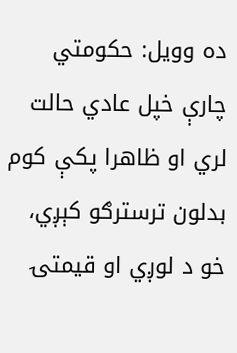ده وويل: حكومتي چارې خپل عادي حالت لري او ظاهرا پكې كوم بدلون ترسترګو كېږي، خو د لوږي او قيمتۍ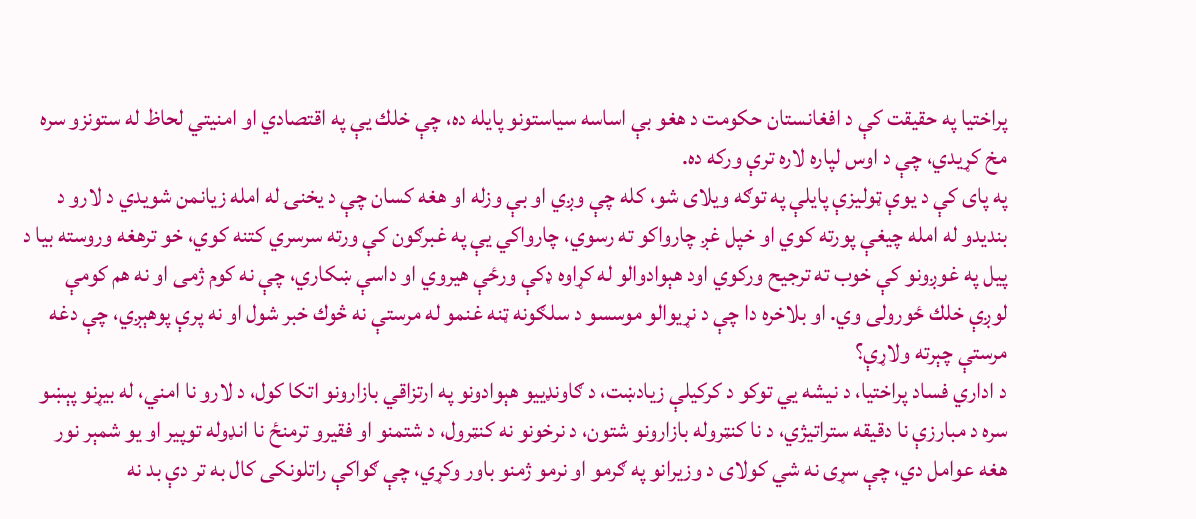پراختيا په حقيقت كې د افغانستان حكومت د هغو بې اساسه سياستونو پايله ده، چې خلك يې په اقتصادي او امنيتي لحاظ له ستونزو سره مخ كړيدي، چې د اوس لپاره لاره ترې وركه ده.
په پاى كې د يوې ټوليزې پايلې په توګه ويلاى شو، كله چې وږي او بې وزله او هغه كسان چې د يخنۍ له امله زيانمن شويدي د لارو د بنديدو له امله چيغې پورته كوي او خپل غږ چارواكو ته رسوي، چارواكي يې په غبرګون كې ورته سرسري كتنه كوي، خو ترهغه وروسته بيا د پيل په غوږونو كې خوب ته ترجيح وركوي اود هېوادوالو له كړاوه ډكې ورځې هيروي او داسې ښكاري، چې نه كوم ژمى او نه هم كومې لوږې خلك ځورولى وي. او بلاخره دا چې د نړيوالو موسسو د سلګونه ټنه غنمو له مرستې نه څوك خبر شول او نه پرې پوهېږي، چې دغه مرستې چېرته ولاړې؟
د اداري فساد پراختيا، د نيشه يي توكو د كركيلې زيادښت، د ګاونډييو هېوادونو په ارتزاقي بازارونو اتكا كول، د لارو نا امني، له بيړنو پېښو سره د مبارزې نا دقيقه ستراتيژي، د نا كنټروله بازارونو شتون، د نرخونو نه كنټرول، د شتمنو او فقيرو ترمنځ نا انډوله توپير او يو شمېر نور هغه عوامل دي، چې سړى نه شي كولاى د وزيرانو په ګرمو او نرمو ژمنو باور وكړي، چې ګواكې راتلونكى كال به تر دې بد نه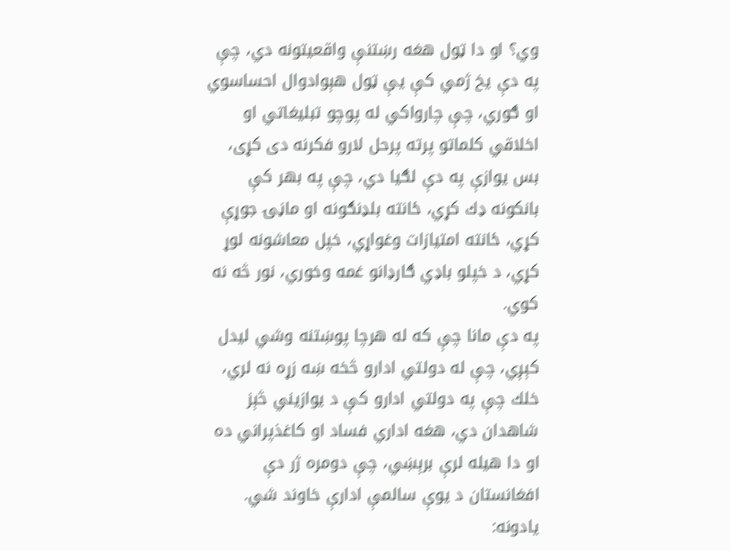وي؟ او دا ټول هغه رښتنې واقعيتونه دي، چې په دې يخ ژمي كې يې ټول هېوادوال احساسوي او ګوري، چې چارواكي له پوچو تبليغاتي او اخلاقي كلماتو پرته پرحل لارو فكرنه دى كړى، بس يوازې په دې لګيا دي، چې په بهر كې بانكونه ډك كړي، ځانته بلډنګونه او ماڼۍ جوړې كړي، ځانته امتيازات وغواړي، خپل معاشونه لوړ كړي، د خپلو باډي ګارډانو غمه وخوري، نور څه نه كوي.
په دې مانا چې كه له هرچا پوښتنه وشي ليدل كېږي، چې له دولتي ادارو څخه ښه زړه نه لري، خلك چې په دولتي ادارو كې د يوازيني څېز شاهدان دي، هغه اداري فساد او كاغذپراني ده او دا هيله لرې برېښي، چې دومره ژر دې افغانستان د يوې سالمې ادارې خاوند شي.
يادونه: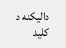داليكنه د كليد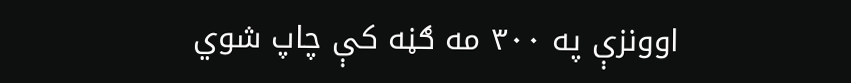اوونزې په ۳۰۰ مه ګڼه كې چاپ شوي